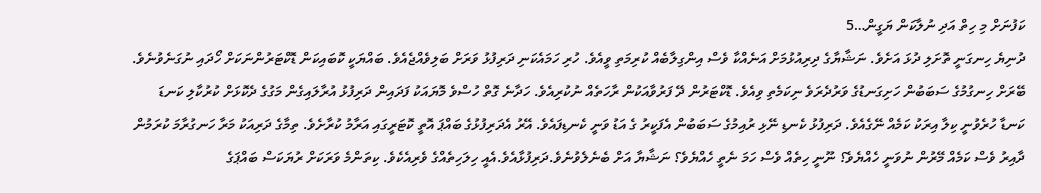ކަފުނަށް މި ހިތް އަދި ނުލާކަން ޔަގީން…5
ދުނިޔެ ހިނގަނީ ތޮށަލި ދުޅަ އަށެވެ. ނަޝާޔާގެ ދިރިއުޅުމަށް އަނެއްކާ ވެސް އިންގިލާބެއް ކުރިމަތި ވީއެވެ. ހުރި ހަމައެކަނި ދަރިފުޅު ވަރަށް ބަލިވެއްޖެއެވެ. ބައްޔަކީ ކޮބައިކަން ޑޮކްޓަރުންނަކަށް ހޯދައި ނުގަނެވުނެވެ. ބޭރަށް ހިނގުމުގެ ސަބަބުން ހަށިގަނޑުގެ ވަރުދެރަވެ ނިކަމެތި ވިއެވެ. ޑޮކްޓަރުން ދޭ ފަރުވާއަކުން ރާހަތެއް ނުކުރިއެވެ. ހަދާނެ ގޮތް ހުސްވެ މޮޔައަކު ފަދައިން ދަރިފުޅު އުރާލައިގެން މަގުގެ ދެކޮޅަށް ކުރުކާލި ކަނޑަ ކަނޑާ ހުރެވުނީ ކިލާ އިރަކު ކަމެއް ނޭގެއެވެ. ދަރިފުޅު ކެނޑި ނޭޅި ރުއިމުގެ ސަބަބުން އެފަކީރު ގެ އަޑު ވަނީ ކެނޑިފައެވެ. އޭރު އެދަރިފުޅުގެ ބައްޕަ އޮތީ ކޮޓަރީގައި އަރާމު ކުރާށެވެ. ތިމާގެ ދަރިއަކު މަރާ ހަނގުރާމަ ކުރަމުން ދާއިރު ވެސް ކަމެއް މޭރުން ނުވަނީ ހެއްޔެވެ؟ ނޫނީ ހިތެއް ވެސް ހަމަ ނެތީ ހެއްޔެވެ؟ ނަޝާޔާ އަށް ބެނެލެވުނެވެ.ދަރިފުޅާއެވެ.އެއީ ހިލަހިތެއްގެ ވެރިއެކެވެ. ކިތަންމެ ވަރަކަށް ރުޔަކަސް ބައްޕަގެ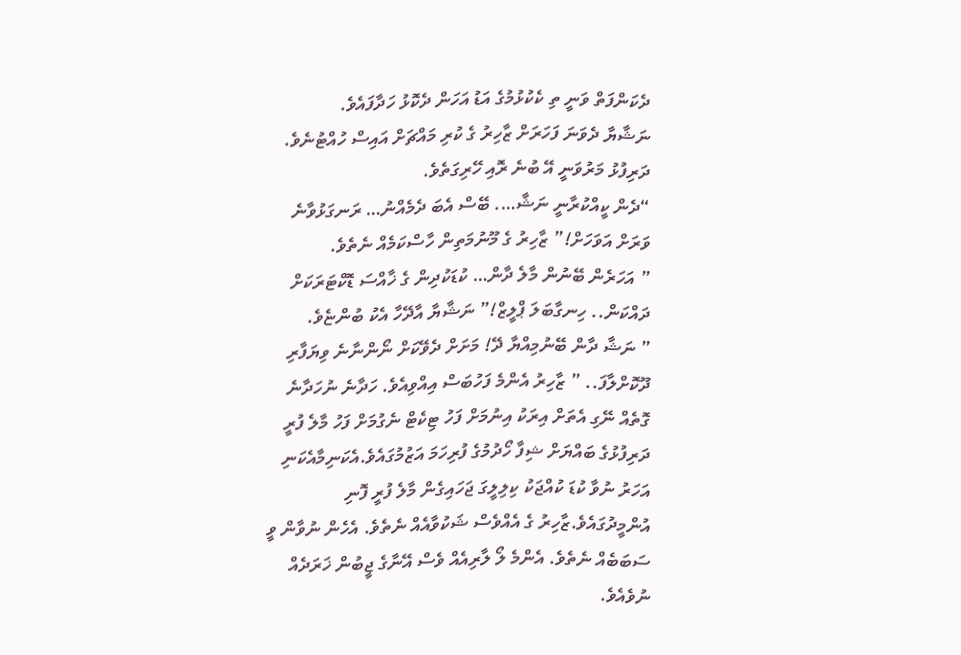ދެކަންފަތް ވަނީ ތި ކެކުޅުމުގެ އަޑު އަހަން ދެކޮޅު ހަދާފައެވެ.
ނަޝާޔާ ދެވަނަ ފަހަރަށް ޒާހިރު ގެ ކުރި މައްޗަށް އައިސް ހުއްޓުނެވެ. ދަރިފުޅު މަރުވަނީ އޭ ބުނެ ރޮއި ހޭރިގަތެވެ.
“ދެން ކީއްކުރާނީ ނަޝާ…. ބޭސް އެބަ ދެމެއްނު… ރަނގަޅުވާނެ ވަރަށް އަވަހަށް!” ޒާހިރު ގެ މޫނުމަތިން ހާސްކަމެއް ނެތެވެ.
” އަހަރެން ބޭނުން މާލެ ދާން… ކުޑަކުދިން ގެ ޚާއްސަ ޑޮކްޓަރަކަށް ދައްކަން.. ހިނގާބަލަ ޕްލީޒް!” ނަޝާޔާ އާދޭހާ އެކު ބުންޏެވެ.
” ނަޝާ ދާން ބޭނުމިއްޔާ ދޭ! މަށަށް ދެވޭކަށް ނޯންނާނެ ވިޔަފާރި ދޫކޮށްލާފަ.. ” ޒާހިރު އެންމެ ފަހުބަސް އިއްވިއެވެ. ހަދާނެ ނުހަދާނެ ގޮތެއް ނޭގި އެތަށް އިރަކު އިނުމަށް ފަހު ޓިކެޓް ނެގުމަށް ފަހު މާލެ ފުރީ ދަރިފުޅުގެ ބައްޔަށް ޝިފާ ހޯދުމުގެ ފުރިހަމަ އަޒުމުގައެވެ.އެކަނިމާއެކަނި އަހަރު ނުވާ ކުޑަ ކުއްޖަކު ކިލިލީގަ ޖަހައިގެން މާލެ ފުރީ ފޮނި އުންމީދުގައެވެ.ޒާހިރު ގެ އެއްވެސް ޝަކުވާއެއް ނެތެވެ. އެހެން ނުވާން ވީ ސަބަބެއް ނެތެވެ. އެންމެ ލޯ ލާރިއެއް ވެސް އޭނާގެ ޖީބުން ޚަރަދެއް ނުވެއެވެ.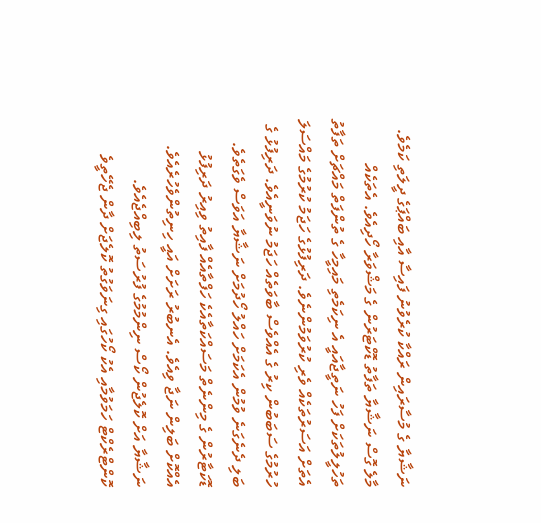ނަޝާޔާ ގެ މުސާރައިން ރައްކާ ކުރެވުނު ފައިސާ އާއި ބައްޕަގެ ދީލަތި ކަމެވެ.
މާލެ ގޮސް ނަޝާޔާ ތަފާތު ޑޮކްޓަރުން ގެ މަޝްވަރާ ހޯދިއެވެ. އެތަކެއް ތަހުލީލުތަކަށް ފަހު ނަތީޖާއައީ އެ ނިކަމެތި މައިމީހާ ގެ ތުންފަތް މައްޗަށް ތަފާތު އެތަށް އަސަރުތަކެއް ވެރި ކުރުވަމުންނެވެ. ދަރިފުޅުގެ ހަޖަމު ކުރުމުގެ މައްސަލަ ހުރުމުގެ ސަބަބުން ކިރު ގެ އެއްވެސް ބާވަތެއް ހަޖަމު ނުވަނީއެވެ. ދަރިފުޅު ގެ ބަލި ދެނެގަނެ ވުމުން އެކަމަށް ހައްލު ހޯދުމަށް ނަޝާޔާ އަވަސް ވެގަތެވެ. ޑޮކަޓާރުން ގެ މިންނެތް މަސައްކަތާއެކެ ހަފްތާއެއް ފާއިތު ވިއިރު ދަރިފުޅު އެއްކޮށް ބަލިން ނަޖާ ވިއެވެ. އެނބުރު ރަށަށް އައީ ހިނިތުންވެހުރެއެވެ.
ނަޝާޔާ އަށް ކޮލެޖުން ކޯސް ނިންމުމުގެ ފުރުސަތު ލިބިއްޖެއެވެ. ކޮންޓްރެކްޓް ހަމަވުމާއި އެކު ކޯހުގައި ގިނަވަގުތު ކޮލެޖަށް ދާން ޖެހޭތީވެ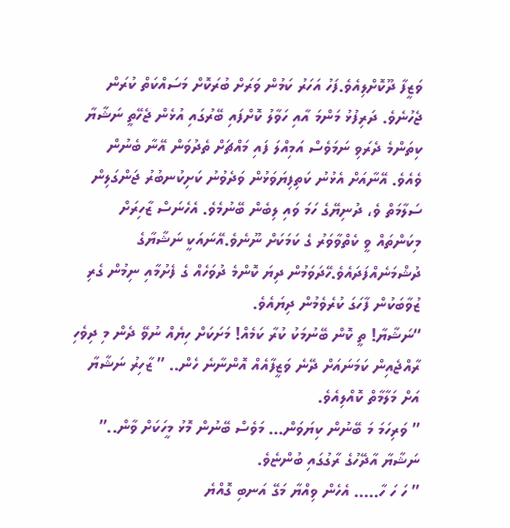ވަޒީފާ ދޫކޮށްލިއެވެ.ފަހު އަހަރު ކަމުން ވަރަށް ބުރަކޮށް މަސައްކަތް ކުރަން ޖެހުނެވެ. ދަރިފުޅު މަންމަ އާއި ހަވާލު ކޮށްފައި ބޭރުގައި އުޅެން ޖެހޭތީ ނަޝާޔާ ކިތަންމެ ދެރަވި ނަމަވެސް އަމިއްލަ ފައި މައްޗަށް ތެދުވަން އޭނާ ބެނުން ވެއެވެ. އޭނާއަށް އެޅުނު ކަތިފިޔަވަޅުން ވަދެވުނު ކަށިކުނބުރު ޖަންގަލިން ސަލާމަތް ވެ، ދުނިޔޭގެ ހަމަ ވައި ލިބެން ބޭނުމެވެ. އެހެނަސް ޒާހިރަށް މިކަންތައް ވީ ކެތްވާވަރު ގެ ކަމަކަށް ނޫނެވެ.އޭނައަކީ ނަޝާޔާގެ ދުޝްމަނެއްފަދައެވެ.ހޭދަވަމުން ދިޔަ ކޮންމެ ދުވަހެއް ގެ ފެށުމާއި ނިމުން ގެރި ޒުވާބަކުން ފާހަގަ ކުރެވެމުން ދިޔައެވެ.
“ނަޝާޔާ! ތީ ކޮން ބޭނުމަކު ކުރާ ކަމެއް! މަށަކަށް ހިޔެއް ނުވޭ ދެން މި ދިވެހި ރާއްޖެއިން ކަމަނައަށް ދޭނެ ވަޒީފާއެއް އޮންނާނެ ހެން.. ” ޒާހިރު ނަޝާޔާ އަށް މަލާމާތް ކޮއްލިއެވެ.
” ވަރިހަމަ މަ ބޭނުން ކިޔަވަން… މަވެސް ބޭނުން މޮޅު މީހަކަށް ވާން..” ނަޝާޔާ އާދޭހުގެ ރާގުގައި ބުންޏެވެ.
” ހަ ހަ ހާ….. އެހެން ވިއްޔާ މަގޭ އަނބި ގޮއްޔެ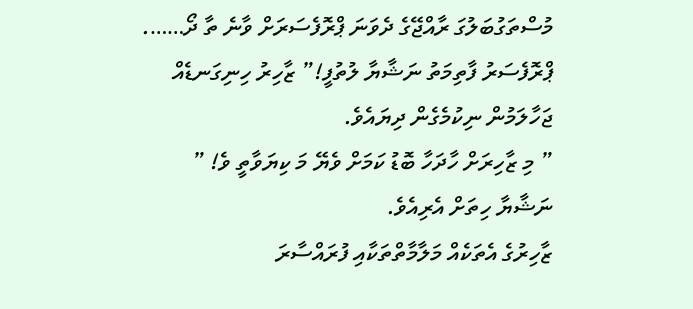މުސްތަގުބަލުގަ ރާއްޖޭގެ ދެވަނަ ޕްރޮފެސަރަށް ވާނެ ތާ ދޯ……. ޕްރޮފެސަރު ފާތިމަތު ނަޝާޔާ ލުތުފީ!” ޒާހިރު ހިނިގަނޑެއް ޖަހާލަމުން ނިކުމެގެން ދިޔައެވެ.
” މި ޒާހިރަށް ހާދަހާ ބޮޑު ކަމަށް ވެޔޭ މަ ކިޔަވާތީ ވެ! ” ނަޝާޔާ ހިތަށް އެރިއެވެ.
ޒާހިރުގެ އެތަކެއް މަލާމާތްތަކާއި ފުރައްސާރަ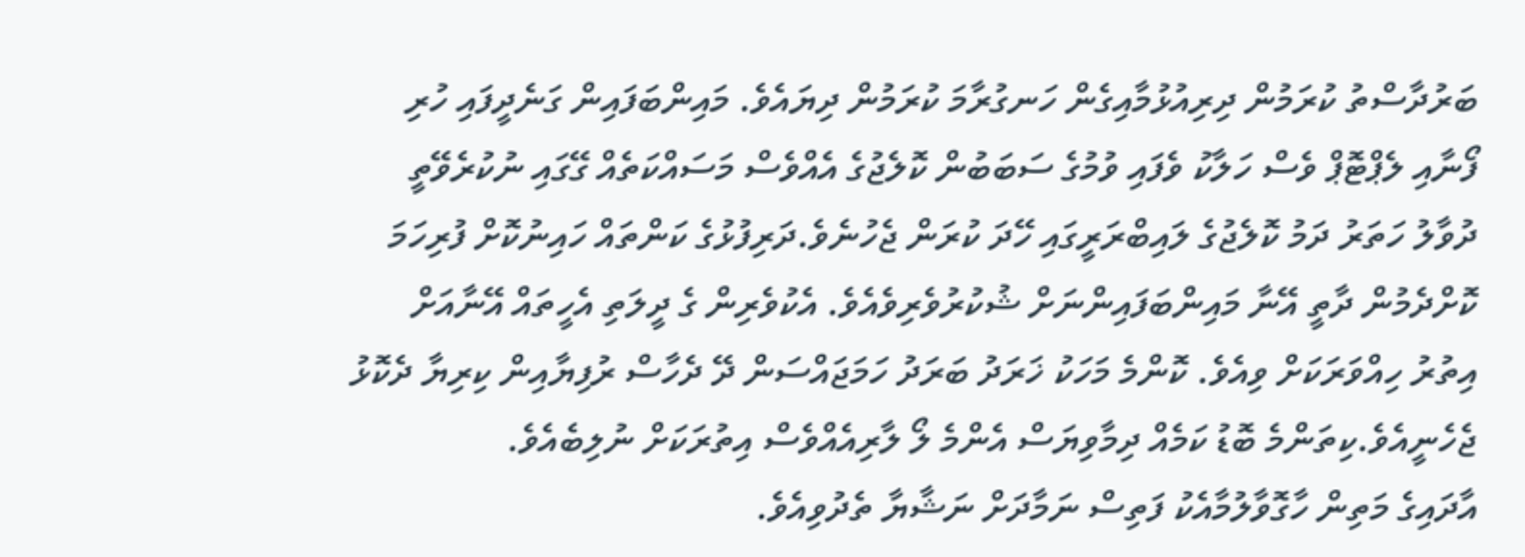ބަރުދާސްތު ކުރަމުން ދިރިއުޅުމާއިގެން ހަނގުރާމަ ކުރަމުން ދިޔައެވެ. މައިންބަފައިން ގަނެދީފައި ހުރި ފޯނާއި ލެޕްޓޮޕް ވެސް ހަލާކު ވެފައި ވުމުގެ ސަބަބުން ކޮލެޖުގެ އެއްވެސް މަސައްކަތެއް ގޭގައި ނުކުރެވޭތީ ދުވާލު ހަތަރު ދަމު ކޮލެޖުގެ ލައިބްރަރީގައި ހޭދަ ކުރަން ޖެހުނެވެ.ދަރިފުޅުގެ ކަންތައް ހައިނުކޮށް ފުރިހަމަ ކޮށްދެމުން ދާތީ އޭނާ މައިންބަފައިންނަށް ޝުކުރުވެރިވެއެވެ. އެކުވެރިން ގެ ދީލަތި އެހީތައް އޭނާއަށް އިތުރު ހިއްވަރަކަށް ވިއެވެ. ކޮންމެ މަހަކު ޚަރަދު ބަރަދު ހަމަޖައްސަން ދޭ ދެހާސް ރުފިޔާއިން ކިރިޔާ ދެކޮޅު ޖެހެނީއެވެ.ކިތަންމެ ބޮޑު ކަމެއް ދިމާވިޔަސް އެންމެ ލޯ ލާރިއެއްވެސް އިތުރަކަށް ނުލިބެއެވެ.
އާދައިގެ މަތިން ހާގޮވާލުމާއެކު ފަތިސް ނަމާދަށް ނަޝާޔާ ތެދުވިއެވެ.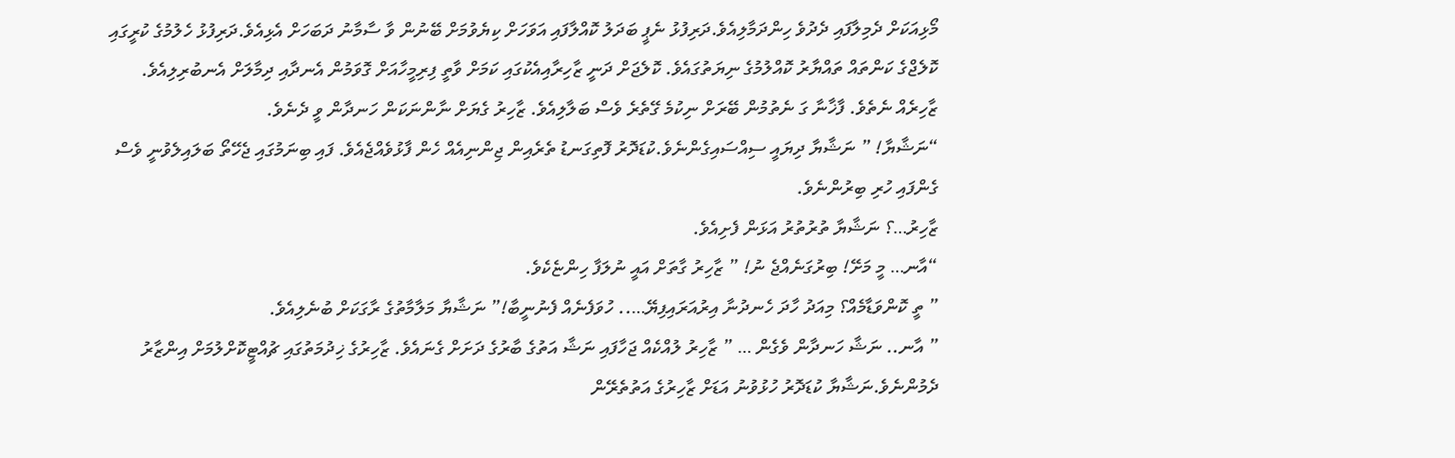މޯޅިއަކަށް ދެމިލާފައި ދެދުވެ ހިންދަމާލިއެވެ.ދަރިފުޅު ނެޕީ ބަދަލު ކޮއްލާފައި އަވަހަށް ކިޔެވުމަށް ބޭނުން ވާ ސާމާނު ދަބަހަށް އެޅިއެވެ.ދަރިފުޅު ހެލުމުގެ ކުރީގައި ކޮލެޖްގެ ކަންތައް ތައްޔާރު ކޮއްލުމުގެ ނިޔަތުގައެވެ. ކޮލެޖަށް ދަނީ ޒާހިރާއިއެކުގައި ކަމަށް ވާތީ ފިރިމީހާއަށް ގޮވަމުން އެނދާއި ދިމާލަށް އެނބުރިލިއެވެ. ޒާހިރެއް ނެތެވެ. ފާޚާނާ ގަ ނެތުމުން ބޭރަށް ނިކުމެ ގޭތެރެ ވެސް ބަލާލިއެވެ. ޒާހިރު ގެޔަށް ނާންނަކަން ހަނދާން ވީ ދެނެވެ.
“ނަޝާޔާ! ” ނަޝާޔާ ދިޔައީ ސިއްސައިގެންނެވެ.ކުޑަދޮރު ފޮތިގަނޑު ތެރެއިން ޖިންނިއެއް ހެން ފާޅުވެއްޖެއެވެ. ފައި ބިނަމުގައި ޖެހޭތޯ ބަލައިލެވުނީ ވެސް ގެންފައި ހުރި ބިރުންނެވެ.
ޒާހިރު…؟ ނަޝާޔާ ތުރުތުރު އަޅަން ފެށިއެވެ.
“އާނ… މީ މަށޭ! ބިރުގަނެއްޖެ ނު! ” ޒާހިރު ގާތަށް އައީ ނުލަފާ ހިންޏެކެވެ.
” ތީ ކޮންވަޑާމެއް؟ މިއަދު ހާދަ ހެނދުނާ އިރުއަރައިފިޔޭ….. ހުވަފެނެއް ފެނުނީބާ!” ނަޝާޔާ މަލާމާތުގެ ރާގަކަށް ބުނެލިއެވެ.
” އާނ.. ނަޝާ ހަނދާން ވެގެން … ” ޒާހިރު ލުއްކެއް ޖަހާފައި ނަޝާ އަތުގެ ބާރުގެ ދަށަށް ގެނައެވެ. ޒާހިރުގެ ޚިދުމަތުގައި ޗުއްޓީކޮށްލުމަށް އިންޒާރު ދެމުންނެވެ.ނަޝާޔާ ކުޑަދޮރު ހުޅުވުނު އަޑަށް ޒާހިރުގެ އަތުތެރޭން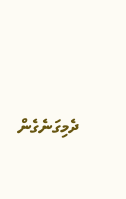ދެމިގަނެގެން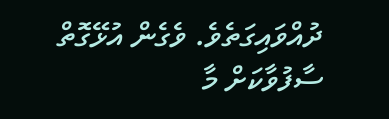ދުއްވައިގަތެވެ. ވެގެން އުޅޭގޮތް ސާފުވާކަށް މާ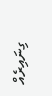ގިނައިރެއް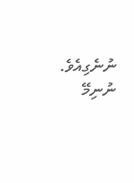ނުނެގިއެވެ.
ނުނިމޭ